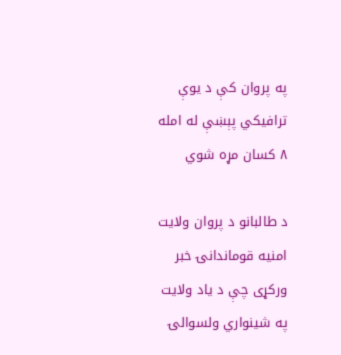په پروان کې د یوې ترافیکي پېښې له امله ۸ کسان مړه شوي

د طالبانو د پروان ولایت امنیه قوماندانۍ خبر ورکړی چې د یاد ولایت په شینواري ولسوالۍ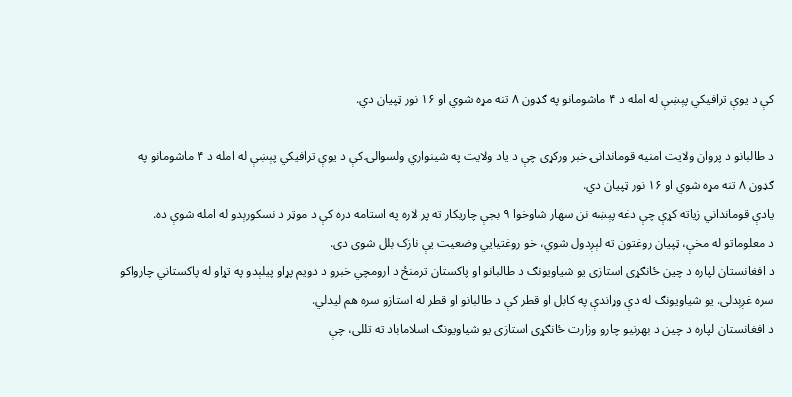کې د یوې ترافیکي پېښې له امله د ۴ ماشومانو په ګډون ۸ تنه مړه شوي او ۱۶ نور ټپیان دي.

د طالبانو د پروان ولایت امنیه قوماندانۍ خبر ورکړی چې د یاد ولایت په شینواري ولسوالۍ کې د یوې ترافیکي پېښې له امله د ۴ ماشومانو په ګډون ۸ تنه مړه شوي او ۱۶ نور ټپیان دي.
یادې قومانداني زیاته کړې چې دغه پېښه نن سهار شاوخوا ۹ بجې چاریکار ته پر لاره په استامه دره کې د موټر د نسکورېدو له امله شوې ده.
د معلوماتو له مخې، ټپیان روغتون ته لېږدول شوي، خو روغتیايي وضعیت یې نازک بلل شوی دی.
د افغانستان لپاره د چین ځانګړی استازی یو شیاویونګ د طالبانو او پاکستان ترمنځ د ارومچي خبرو د دویم پړاو پیلېدو په تړاو له پاکستاني چارواکو سره غږېدلی. یو شیاویونګ له دې وړاندې په کابل او قطر کې د طالبانو او قطر له استازو سره هم لیدلي.
د افغانستان لپاره د چین د بهرنیو چارو وزارت ځانګړی استازی یو شیاویونګ اسلاماباد ته تللی، چې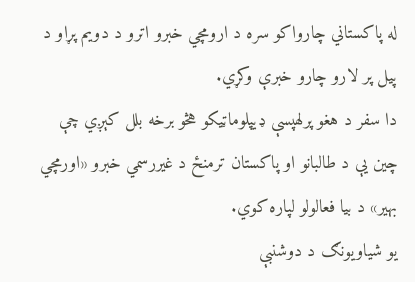له پاکستاني چارواکو سره د ارومچي خبرو اترو د دویم پړاو د پیل پر لارو چارو خبرې وکړي.
دا سفر د هغو پرلهپسې ډیپلوماټیکو هڅو برخه بلل کېږي چې چین یې د طالبانو او پاکستان ترمنځ د غیررسمي خبرو «اورمچي بهیر» د بیا فعالولو لپاره کوي.
یو شیاویونګ د دوشنبې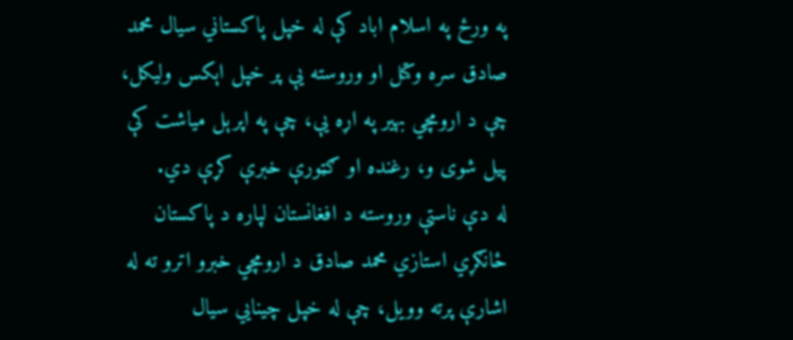په ورځ په اسلام اباد کې له خپل پاکستاني سیال محمد صادق سره وکتل او وروسته یې پر خپل اېکس ولیکل، چې د ارومچي بهیر په اړه یې، چې په اپرېل میاشت کې پیل شوی و، رغنده او ګټورې خبرې کړې دي.
له دې ناستې وروسته د افغانستان لپاره د پاکستان ځانګړي استازي محمد صادق د ارومچي خبرو اترو ته له اشارې پرته وویل، چې له خپل چینايي سیال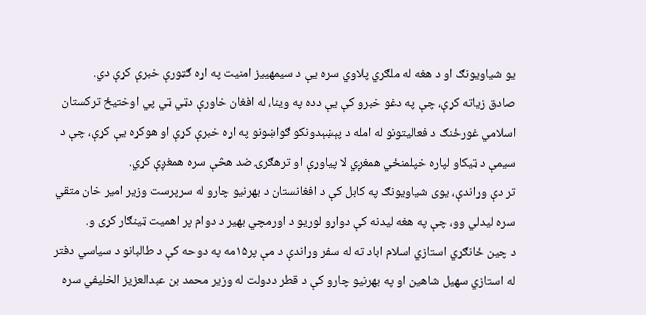یو شیاویونګ او د هغه له ملګري پلاوي سره یې د سیمهییز امنیت په اړه ګټورې خبرې کړې دي.
صادق زیاته کړې، چې په دغو خبرو کې یې دده په وینا، له افغان خاورې دټي ټي پي اوختیځ ترکستان اسلامي غورځنګ د فعالیتونو له امله د پېښېدونکو ګواښونو په اړه خبرې کړې او هوکړه یې کړې، چې د سیمې د ټیکاو لپاره خپلمنځي همغږي لا پیاوړې او ترهګرۍ ضد هڅې سره همغږې کړي.
تر دې وړاندې، یوی شیاویونګ په کابل کې د افغانستان د بهرنیو چارو له سرپرست وزیر امیر خان متقي سره لیدلي وو، چې په هغه لیدنه کې دواړو لوریو د اورمچي بهیر د دوام پر اهمیت ټینګار کړی و.
د چین ځانګړي استازي اسلام اباد ته له سفر وړاندې د مې پر۱۵مه په دوحه کې د طالبانو د سیاسي دفتر له استازي سهیل شاهین او په بهرنیو چارو کې د قطر ددولت له وزیر محمد بن عبدالعزیز الخليفي سره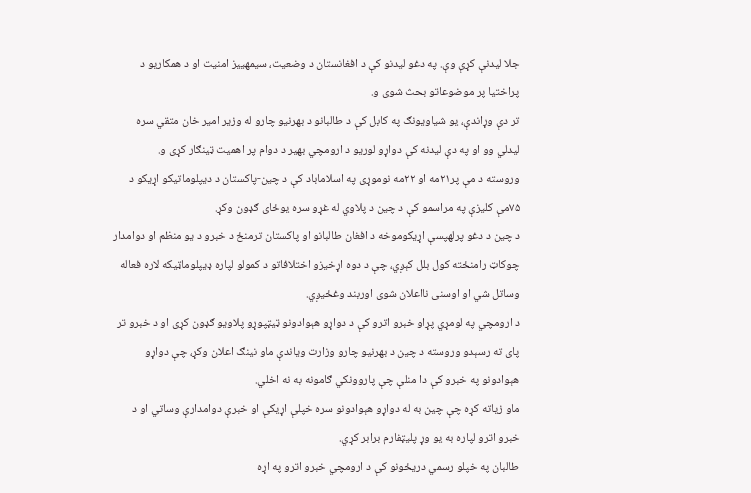جلا لیدنې کړې وې. په دغو لیدنو کې د افغانستان د وضعیت، سیمهییز امنیت او د همکاریو د پراختیا پر موضوعاتو بحث شوی و.
تر دې وړاندې، یو شیاویونګ په کابل کې د طالبانو د بهرنیو چارو له وزیر امیر خان متقي سره لیدلي وو او په دې لیدنه کې دواړو لوریو د ارومچي بهیر د دوام پر اهمیت ټینګار کړی و.
وروسته د مې پر۲۱مه او ۲۲مه نوموړی په اسلاماباد کې د چین-پاکستان د دیپلوماتیکو اړیکو د ۷۵مې کلیزې په مراسمو کې د چین د پلاوي له غړو سره یوځای ګډون وکړ.
د چین د دغو پرلهپسې اړیکوموخه د افغان طالبانو او پاکستان ترمنځ د خبرو د یو منظم او دوامدار چوکاټ رامنځته کول بلل کېږي، چې د دوه اړخیزو اختلافاتو د کمولو لپاره ډیپلوماټیکه لاره فعاله وساتل شي او اوسنی نااعلان شوی اوربند وغځیږي.
د ارومچي په لومړي پړاو خبرو اترو کې د دواړو هېوادونو ټیټپوړو پلاویو ګډون کړی او د خبرو تر پای ته رسېدو وروسته د چین د بهرنیو چارو وزارت ویاندې ماو نینګ اعلان وکړ، چې دواړو هېوادونو په خبرو کې دا منلې چې پاروونکي ګامونه به نه اخلي.
ماو زیاته کړه چې چین به له دواړو هېوادونو سره خپلې اړیکې او خبرې دوامدارې وساتي او د خبرو اترو لپاره به یو وړ پلیټفارم برابر کړي.
طالبان په خپلو رسمي دریځونو کې د ارومچي خبرو اترو په اړه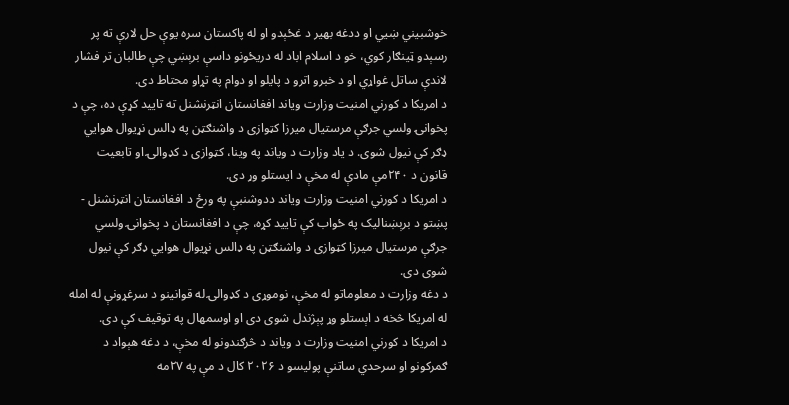خوشبیني ښيي او ددغه بهیر د غځېدو او له پاکستان سره یوې حل لارې ته پر رسېدو ټینګار کوي، خو د اسلام اباد له دریځونو داسې برېښي چې طالبان تر فشار لاندې ساتل غواړي او د خبرو اترو د پایلو او دوام په تړاو محتاط دی.
د امریکا د کورني امنیت وزارت ویاند افغانستان انټرنشنل ته تایید کړې ده، چې د پخوانۍ ولسي جرګې مرستیال میرزا کټوازی د واشنګټن په ډالس نړیوال هوايي ډګر کې نیول شوی. د یاد وزارت د ویاند په وینا، کټوازی د کډوالۍ او تابعیت قانون د ۲۴۰مې مادې له مخې د ایستلو وړ دی.
د امریکا د کورني امنیت وزارت ویاند ددوشنبې په ورځ د افغانستان انټرنشنل - پښتو د برېښنالیک په ځواب کې تایید کړه، چې د افغانستان د پخوانۍ ولسي جرګې مرستیال میرزا کټوازی د واشنګټن په ډالس نړیوال هوايي ډګر کې نیول شوی دی.
د دغه وزارت د معلوماتو له مخې، نوموړی د کډوالۍ له قوانینو د سرغړونې له امله له امریکا څخه د اېستلو وړ پېژندل شوی دی او اوسمهال په توقیف کې دی.
د امریکا د کورني امنیت وزارت د ویاند د څرګندونو له مخې، د دغه هېواد د ګمرکونو او سرحدي ساتنې پولیسو د ۲۰۲۶ کال د مې په ۲۷مه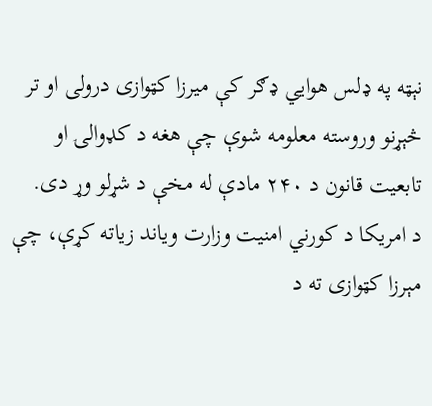نېټه په ډلس هوايي ډګر کې میرزا کټوازی درولی او تر څېړنو وروسته معلومه شوې چې هغه د کډوالۍ او تابعیت قانون د ۲۴۰ مادې له مخې د شړلو وړ دی.
د امریکا د کورني امنیت وزارت ویاند زیاته کړې، چې مېرزا کټوازی ته د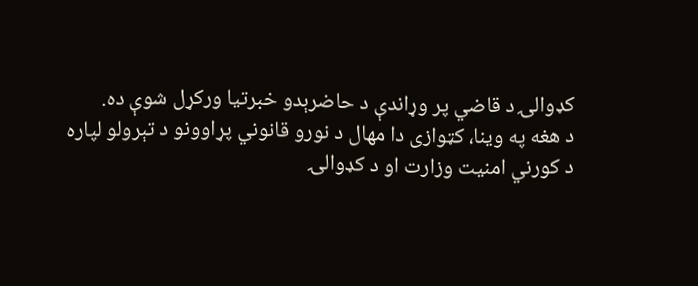کډوالۍ د قاضي پر وړاندې د حاضرېدو خبرتیا ورکړل شوې ده.
د هغه په وینا، کټوازی دا مهال د نورو قانوني پړاوونو د تېرولو لپاره د کورني امنیت وزارت او د کډوالۍ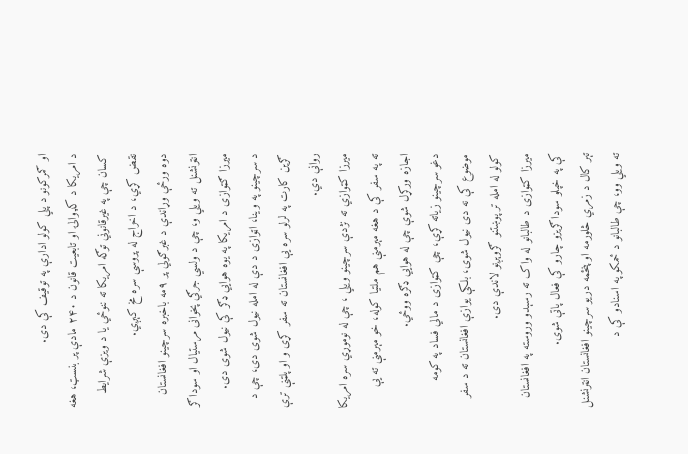او ګمرکونو د پلي کولو ادارې په توقیف کې دی.
د امریکا د کډوالۍ او تابعیت قانون د ۲۴۰ مادې پر بنسټ، هغه کسان چې په غیرقانوني توګه امریکا ته ننوځي یا د ویزې شرایط نقض کړي، د اخراج له پروسې سره مخ کېږي.
دوه ورځې وړاندې د غبرګولي پر ۹مه باخبره سرچینو افغانستان انټرنشنل ته ویلي و، چې د ولسي جرګي پخوانی مرستیال او سوداګر میرزا ګټوازی د امریکا په یوه هوايي ډګر کې نیول شوی دی.
د سرچینو په وینا، اټوازی د دې له امله نیول شوی دی، چې د ګرین کارت په لرلو سره یې افغانستان ته سفر کړی و او پلټنې ترې روانې دي.
میرزا کټوازي ته نژدې سرچینو ویلي ، چې له نوموړي سره امریکا ته په سفر کې د هغه مېرمنې هم ملتیا کوله، خو مېرمنې ته یې اجازه ورکړل شوې چې له هوايي ډګره ووځي.
دغو سرچینو زیاته کړې، چې کټوازی د مالي فساد په کومه موضوع کې نه دی نیول شوی، بلکې یوازې افغانستان ته د سفر کولو له امله تر پوښتنو ګروېږنو لاندې دی.
میرزا کټوازی د طالبانو له واک ته رسېدو وروسته په افغانستان کې په خپلو سوداګریزو چارو کې فعال پاتې شوی.
تېر کال د زمري څلورمه او پنځمه دریو سرچینو افغانستان انټرنشنل ته ویلي وو، چې طالبانو د ځمکو په اسنادو کې د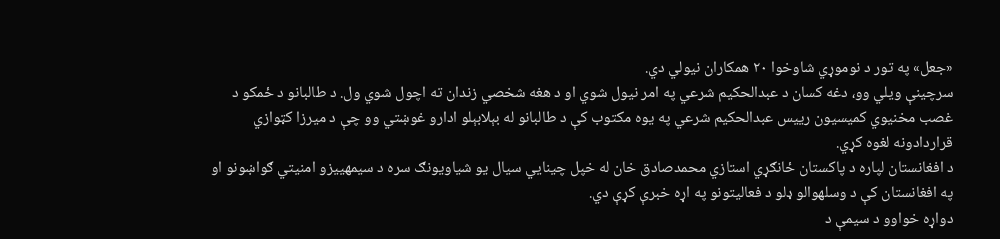«جعل» په تور د نوموړي شاوخوا ۲۰ همکاران نیولي دي.
سرچینې ویلي وو، دغه کسان د عبدالحکیم شرعي په امر نیول شوي او د هغه شخصي زندان ته اچول شوي ول. د طالبانو د ځمکو د غصب مخنیوي کمیسیون رییس عبدالحکیم شرعي په یوه مکتوب کې د طالبانو له بېلابېلو ادارو غوښتي وو چې د میرزا کټوازي قراردادونه لغوه کړي.
د افغانستان لپاره د پاکستان ځانګړي استازي محمدصادق خان له خپل چینايي سیال یو شیاویونګ سره د سیمهییزو امنیتي ګواښونو او په افغانستان کې د وسلهوالو ډلو د فعالیتونو په اړه خبرې کړې دي.
دواړه خواوو د سیمې د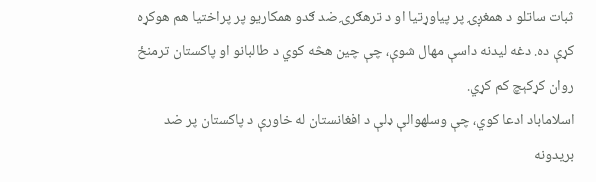ثبات ساتلو د همغږۍ پر پیاوړتیا او د ترهګرۍ ضد ګدو همکاریو پر پراختیا هم هوکړه کړې ده. دغه لیدنه داسې مهال شوې، چې چین هڅه کوي د طالبانو او پاکستان ترمنځ روان کړکېچ کم کړي.
اسلاماباد ادعا کوي، چې وسلهوالې ډلې د افغانستان له خاورې د پاکستان پر ضد بریدونه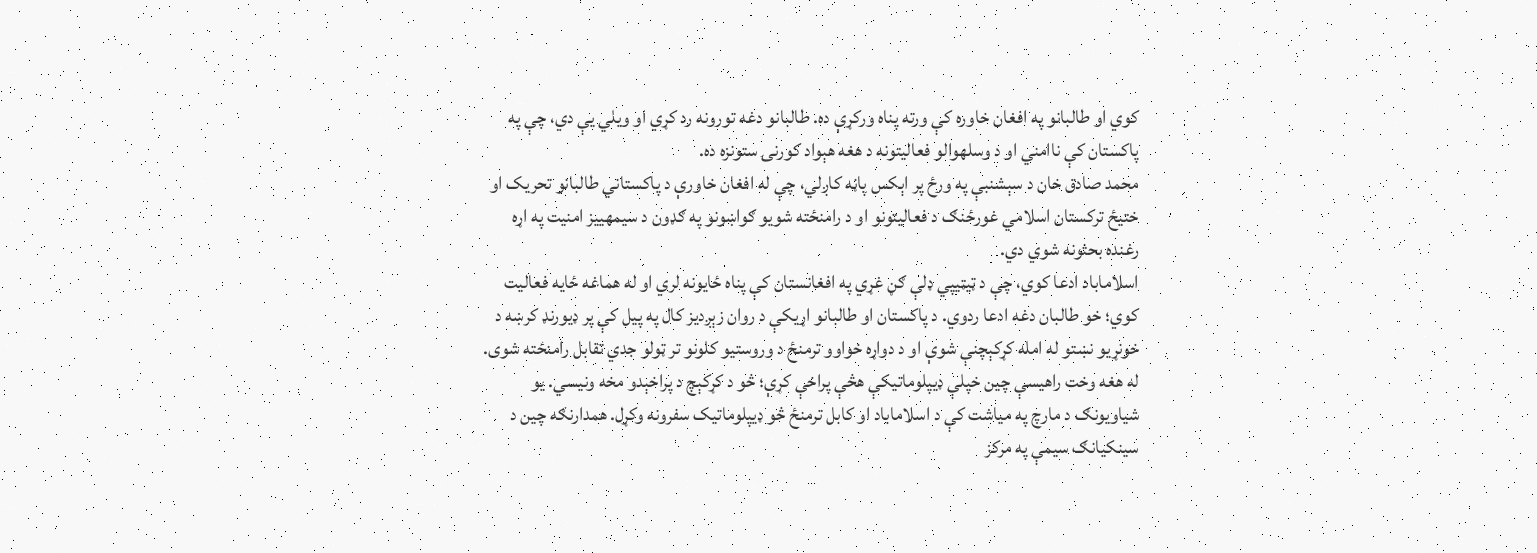کوي او طالبانو په افغان خاوره کې ورته پناه ورکړې ده. طالبانو دغه تورونه رد کړي او ویلي یې دي، چې په پاکستان کې ناامني او د وسلهوالو فعالیتونه د هغه هېواد کورنۍ ستونزه ده.
محمد صادق خان د سېشنبې په ورځ پر اېکس پاڼه کاږلي، چې له افغان خاورې د پاکستاني طالبانو تحریک او ختیځ ترکستان اسلامي غورځنګ د فعالیتونو او د رامنځته شويو ګواښونو په ګډون د سیمهییز امنیت په اړه رغنده بحثونه شوي دي.
اسلاماباد ادعا کوي، چې د ټيټيپي ډلې ګڼ غړي په افغانستان کې پناه ځایونه لري او له هماغه ځایه فعالیت کوي؛ خو طالبان دغه ادعا ردوي. د پاکستان او طالبانو اړیکې د روان زېږدیز کال په پیل کې پر ډیورنډ کرښه د خونړیو نښتو له امله کړکېچنې شوې او د دواړه خواوو ترمنځ د وروستیو کلونو تر ټولو جدي تقابل رامنځته شوی.
له هغه وخت راهیسې چین خپلې ډیپلوماتیکې هڅې پراخې کړې؛ څو د کړکېچ د پراخېدو مخه ونیسي. یو شیاویونګ د مارچ په میاشت کې د اسلاماباد او کابل ترمنځ څو ډیپلوماتیک سفرونه وکړل. همدارنګه چین د سینکیانګ سیمې په مرکز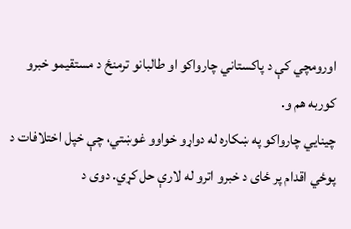اورومچي کې د پاکستاني چارواکو او طالبانو ترمنځ د مستقیمو خبرو کوربه هم و.
چینایي چارواکو په ښکاره له دواړو خواوو غوښتي، چې خپل اختلافات د پوځي اقدام پر ځای د خبرو اترو له لارې حل کړي. دوی د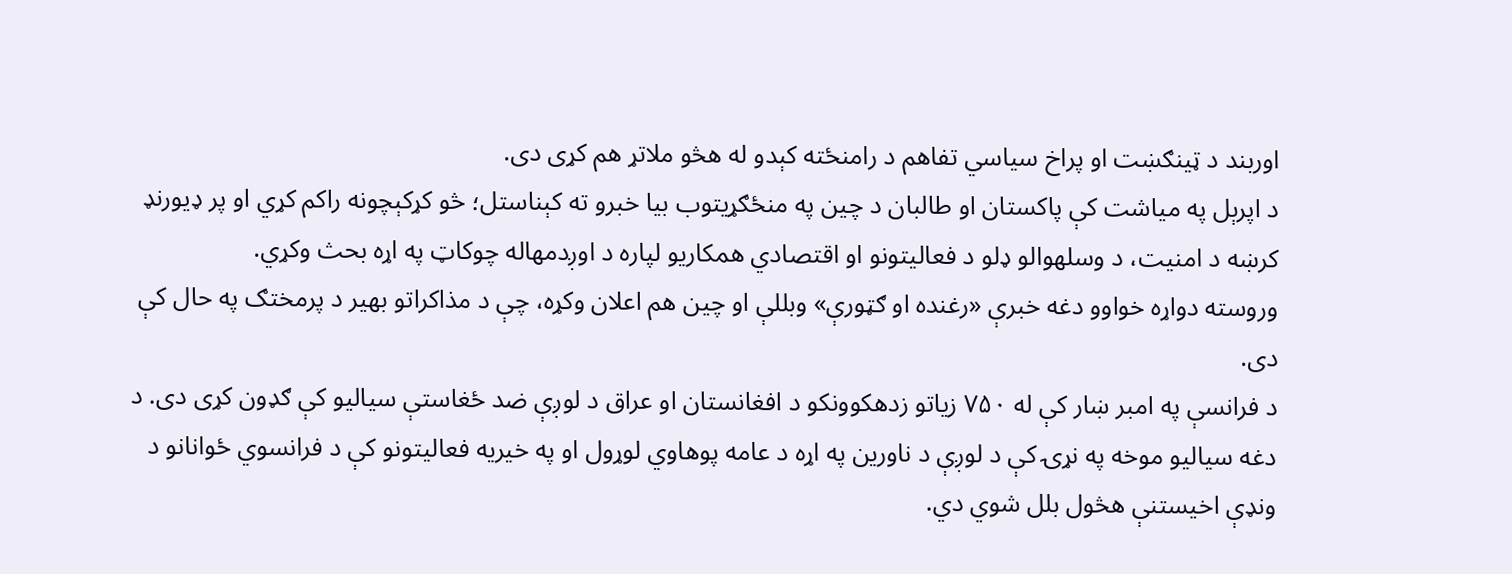اوربند د ټینګښت او پراخ سیاسي تفاهم د رامنځته کېدو له هڅو ملاتړ هم کړی دی.
د اپرېل په میاشت کې پاکستان او طالبان د چین په منځګړیتوب بیا خبرو ته کېناستل؛ څو کړکېچونه راکم کړي او پر ډیورنډ کرښه د امنیت، د وسلهوالو ډلو د فعالیتونو او اقتصادي همکاریو لپاره د اوږدمهاله چوکاټ په اړه بحث وکړي.
وروسته دواړه خواوو دغه خبرې «رغنده او ګټورې» وبللې او چین هم اعلان وکړه، چې د مذاکراتو بهیر د پرمختګ په حال کې دی.
د فرانسې په امبر ښار کې له ۷۵۰ زیاتو زدهکوونکو د افغانستان او عراق د لوږې ضد ځغاستې سیالیو کې ګډون کړی دی. د دغه سیالیو موخه په نړۍ کې د لوږې د ناورین په اړه د عامه پوهاوي لوړول او په خیریه فعالیتونو کې د فرانسوي ځوانانو د ونډې اخیستنې هڅول بلل شوي دي.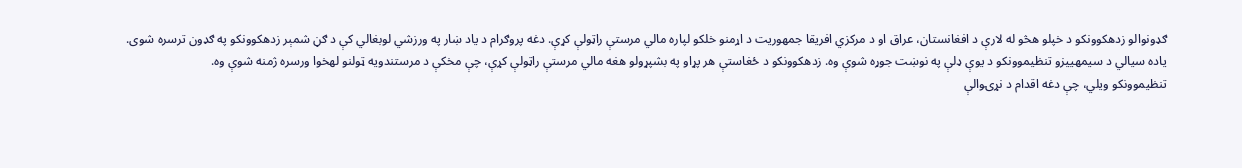ګډونوالو زدهکوونکو د خپلو هڅو له لارې د افغانستان، عراق او د مرکزي افریقا جمهوریت د اړمنو خلکو لپاره مالي مرستې راټولې کړې. دغه پروګرام د یاد ښار په ورزشي لوبغالي کې د ګڼ شمېر زدهکوونکو په ګډون ترسره شوی.
یاده سیالي د سیمهییزو تنظیموونکو د یوې ډلې په نوښت جوړه شوې وه. زدهکوونکو د ځغاستې هر پړاو په بشپړولو هغه مالي مرستې راټولې کړې، چې مخکې د مرستندویه ټولنو لهخوا ورسره ژمنه شوې وه.
تنظیموونکو ویلي، چې دغه اقدام د نړۍوالې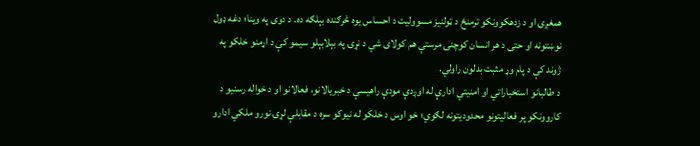همغږۍ او د زدهکوونکو ترمنځ د ټولنیز مسوولیت د احساس یوه څرګنده بېلګه ده. د دوی په وینا؛ دغه ډول نوښتونه او حتی د هر انسان کوچنۍ مرستې هم کولای شي د نړۍ په بېلابېلو سیمو کې د اړمنو خلکو په ژوند کې د پام وړ مثبت بدلون راولي.
د طالبانو استخباراتي او امنیتي ادارې له اوږدې مودې راهیسې د خبریالانو، فعالانو او د خواله رسنیو د کاروونکو پر فعالیتونو محدودیتونه لګوي؛ خو اوس د خلکو له نیوکو سره د مقابلې لړۍ نورو ملکي ادارو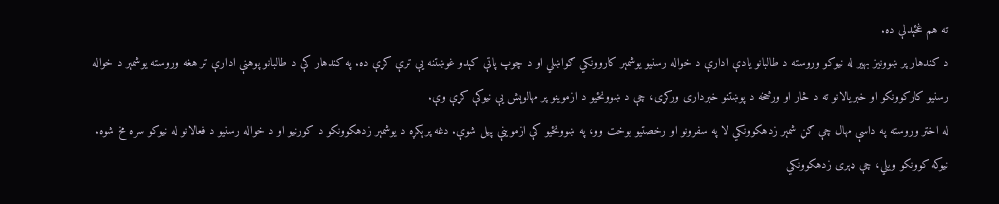ته هم غځېدلې ده.
د کندهار پر ښوونیز بهیر له نیوکو وروسته د طالبانو یادې ادارې د خواله رسنیو یوشمېر کاروونکي ګواښلي او د چوپ پاتې کېدو غوښتنه یې ترې کړې ده. په کندهار کې د طالبانو پوهنې ادارې تر هغه وروسته یوشمېر د خواله رسنیو کارکوونکو او خبریالانو ته د څار او ورڅخه د پوښتنو خبرداری ورکړی، چې د ښوونځيو د ازموینو پر مهالوېش یې نیوکې کړې وې.
له اختر وروسته په داسې مهال چې ګڼ شمېر زدهکوونکي لا په سفرونو او رخصتیو بوخت وو، په ښوونځیو کې ازموینې پیل شوې. دغه پرېکړه د یوشمېر زدهکوونکو د کورنیو او د خواله رسنیو د فعالانو له نیوکو سره مخ شوه.
نیوکه کوونکو ویلي، چې ډېری زدهکوونکي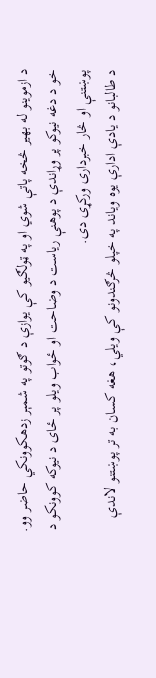د ازموینو له بهیر څخه پاتې شوي او په ټولګیو کې یوازې د ګوتو په شمېر زدهکوونکي حاضر وو. خو د دغه نیوکو پر وړاندې د پوهنې ریاست د وضاحت او ځواب ویلو پر ځای د نیوکه کوونکو د پوښتنې او څار خبرداری ورکړی دی.
د طالبانو د یادې ادارې یوه ویاند په خپلو څرګندونو کې ویلي، هغه کسان به تر پوښتنو لاندې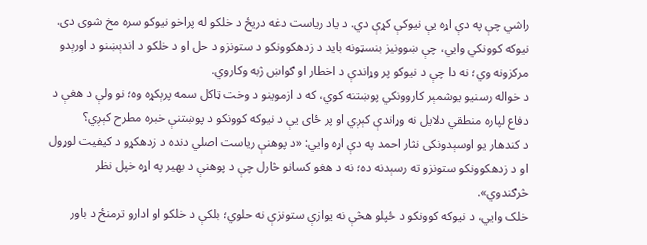راشي چې په دې اړه یې نیوکې کړې دي. د یاد ریاست دغه دریځ د خلکو له پراخو نیوکو سره مخ شوی دی.
نیوکه کوونکي وایي، چې ښوونیز بنسټونه باید د زدهکوونکو د ستونزو د حل او د خلکو د اندېښنو د اورېدو مرکزونه وي؛ نه دا چې د نیوکو پر وړاندې د اخطار او ګواښ ژبه وکاروي.
د خواله رسنیو یوشمېر کاروونکي پوښتنه کوي، که د ازموینو د وخت ټاکل سمه پرېکړه وه؛ نو ولې د هغې د دفاع لپاره منطقي دلایل نه وړاندې کېږي او پر ځای یې د نیوکه کوونکو د پوښتنې خبره مطرح کېږي؟
د کندهار یو اوسېدونکی نثار احمد په دې اړه وایي: «د پوهنې ریاست اصلي دنده د زدهکړو د کیفیت لوړول او د زدهکوونکو ستونزو ته رسېدنه ده؛ نه د هغو کسانو څارل چې د پوهنې د بهیر په اړه خپل نظر څرګندوي».
خلک وایي، د نیوکه کوونکو د ځپلو هڅې نه یوازې ستونزې نه حلوي؛ بلکې د خلکو او ادارو ترمنځ د باور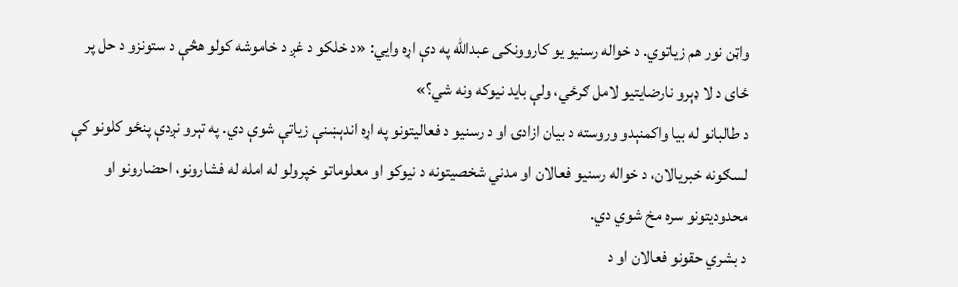واټن نور هم زیاتوي. د خواله رسنیو یو کاروونکی عبدالله په دې اړه وایي: «د خلکو د غږ د خاموشه کولو هڅې د ستونزو د حل پر ځای د لا ډېرو نارضایتیو لامل ګرځي، ولې باید نیوکه ونه شي؟»
د طالبانو له بیا واکمنېدو وروسته د بیان ازادۍ او د رسنیو د فعالیتونو په اړه اندېښنې زیاتې شوې دي. په تېرو نږدې پنځو کلونو کې لسګونه خبریالان، د خواله رسنیو فعالان او مدني شخصیتونه د نیوکو او معلوماتو خپرولو له امله له فشارونو، احضارونو او محدودیتونو سره مخ شوي دي.
د بشري حقونو فعالان او د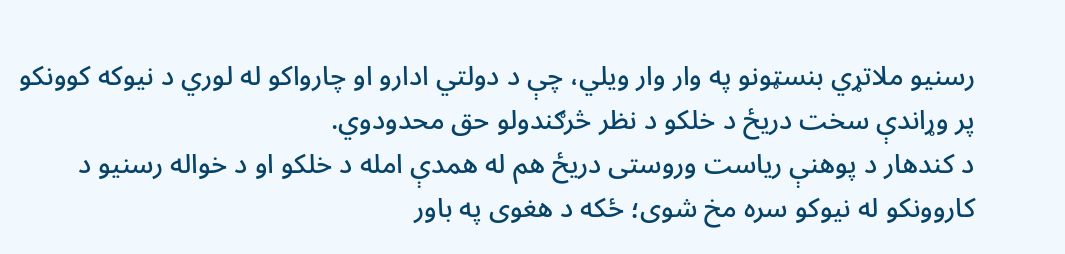رسنیو ملاتړي بنسټونو په وار وار ویلي، چې د دولتي ادارو او چارواکو له لوري د نیوکه کوونکو پر وړاندې سخت دریځ د خلکو د نظر څرګندولو حق محدودوي.
د کندهار د پوهنې ریاست وروستی دریځ هم له همدې امله د خلکو او د خواله رسنیو د کاروونکو له نیوکو سره مخ شوی؛ ځکه د هغوی په باور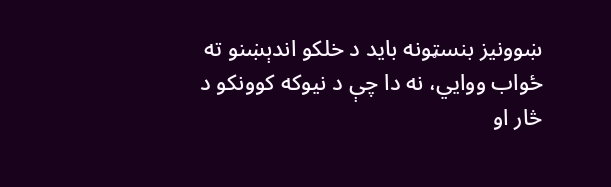ښوونیز بنسټونه باید د خلکو اندېښنو ته ځواب ووایي، نه دا چې د نیوکه کوونکو د څار او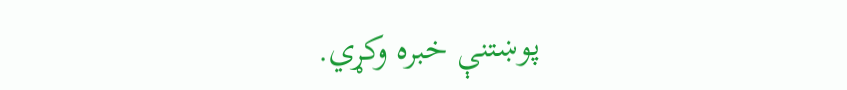پوښتنې خبره وکړي.